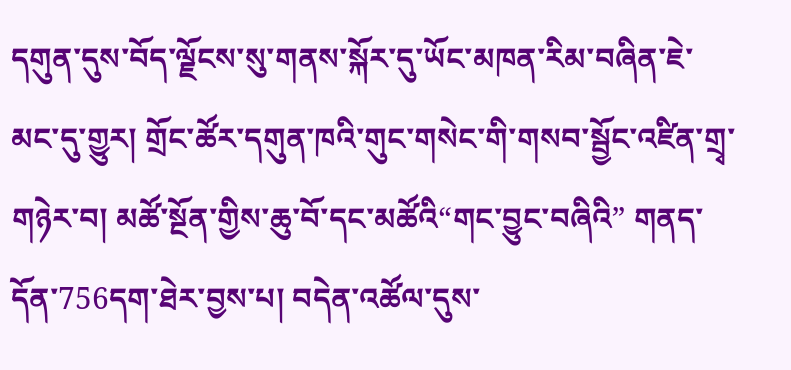དགུན་དུས་བོད་ལྗོངས་སུ་གནས་སྐོར་དུ་ཡོང་མཁན་རིམ་བཞིན་ཇེ་མང་དུ་གྱུར། གྲོང་ཚོར་དགུན་ཁའི་གུང་གསེང་གི་གསབ་སྦྱོང་འཛིན་གྲྭ་གཉེར་བ། མཚོ་སྔོན་གྱིས་ཆུ་བོ་དང་མཚོའི“གང་བྱུང་བཞིའི” གནད་དོན་756དག་ཐེར་བྱས་པ། བདེན་འཚོལ་དུས་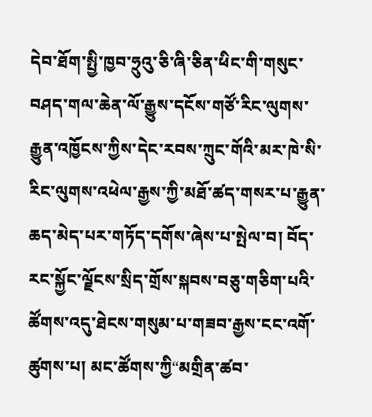དེབ་ཐོག་སྤྱི་ཁྱབ་ཧྲུའུ་ཅི་ཞི་ཅིན་ཕིང་གི་གསུང་བཤད་གལ་ཆེན་ལོ་རྒྱུས་དངོས་གཙོ་རིང་ལུགས་རྒྱུན་འཁྱོངས་ཀྱིས་དེང་རབས་ཀྲུང་གོའི་མར་ཁེ་སི་རིང་ལུགས་འཕེལ་རྒྱས་ཀྱི་མཐོ་ཚད་གསར་པ་རྒྱུན་ཆད་མེད་པར་གཏོད་དགོས་ཞེས་པ་སྤེལ་བ། བོད་རང་སྐྱོང་ལྗོངས་སྲིད་གྲོས་སྐབས་བཅུ་གཅིག་པའི་ཚོགས་འདུ་ཐེངས་གསུམ་པ་གཟབ་རྒྱས་ངང་འགོ་ཚུགས་པ། མང་ཚོགས་ཀྱི“མགྲིན་ཚབ་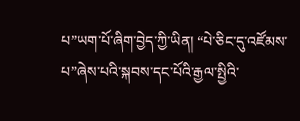པ”ཡག་པོ་ཞིག་བྱེད་ཀྱི་ཡིན། “པེ་ཅིང་དུ་འཛོམས་པ”ཞེས་པའི་སྐབས་དང་པོའི་རྒྱལ་སྤྱིའི་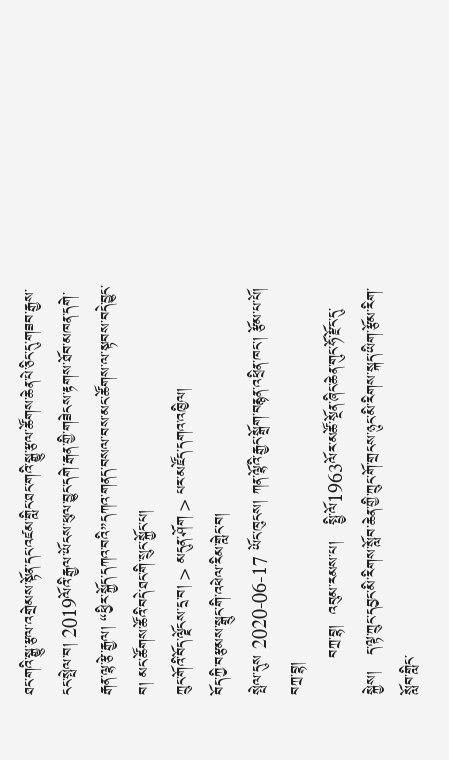ཐང་གའི་སྒྱུ་རྩལ་འགྲེམས་སྟོན་དང་འཛམ་གླིང་ཐང་གའི་སྒྱུ་རྩལ་ཚོགས་ཆེན་པེ་ཅིང་དུ་གཟབ་རྒྱས་ངང་སྤེལ་བ། 2019ལོའི་རྒྱལ་ཡོངས་ཕུལ་བྱུང་དགེ་རྒན་གྱི་གཟེངས་རྟགས་ཐོབ་མཁན་དགེ་རྒན་ལྷ་རྩེ་རྒྱལ། “ཕྱིར་སྐྱོད་དཀའ་བའི”དཀའ་གནད་བསལ་བས་མང་ཚོགས་ལ་སྟབས་བདེ་བྱུང་བ། མང་ཚོགས་ཚོའི་བདེ་ཐང་གི་སྲུང་སྐྱོང་པ།
ཀྲུང་གོའི་བོད་ལྗོངས་དྲ་བ། > མདུན་ཤོག > པར་མཛོད་དགའ་འཁྱིལ།
བོད་ཀྱི་བརྩམས་སྒྲུང་གི་འཕེལ་རིམ་གླེང་བ།
སྤེལ་དུས 2020-06-17 ཡོང་ཁུངས། ཀན་ལྷོའི་རྒྱང་སྒྲོག་བརྙན་འཕྲིན་ཁང་། རྩོམ་པ་པོ། བཀྲ་བྷ།
       བཀྲ་བྷ།  འབུམ་རམས་པ།   སྤྱི་ལོ1963ལོར་མཚོ་སྔོན་ཞིང་ཆེན་གུང་ཧོ་རྫོང་དུ་སྐྱེས།   ད་ལྟ་ཀྲུང་དབྱང་མི་རིགས་སློབ་ཆེན་གྱི་ཀྲུང་གོ་གྲངས་ཉུང་མི་རིགས་སྐད་ཡིག་རྩོམ་རིག་སློབ་གླིང་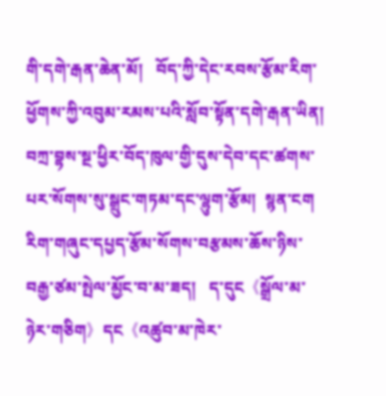གི་དགེ་རྒན་ཆེན་མོ།   བོད་ཀྱི་དེང་རབས་རྩོམ་རིག་ཕྱོགས་ཀྱི་འབུམ་རམས་པའི་སློབ་སྟོན་དགེ་རྒན་ཡིན།   བཀྲ་བྷས་སྔ་ཕྱིར་བོད་ཁུལ་གྱི་དུས་དེབ་དང་ཚགས་པར་སོགས་སུ་སྒྲུང་གཏམ་དང་ལྷུག་རྩོམ།  སྙན་ངག  རིག་གཞུང་དཔྱད་རྩོམ་སོགས་བརྩམས་ཆོས་ཉིས་བརྒྱ་ཙམ་སྤེལ་མྱོང་བ་མ་ཟད།   ད་དུང《སྒྲོལ་མ་ཉེར་གཅིག》དང《འཚུབ་མ་ཁེར་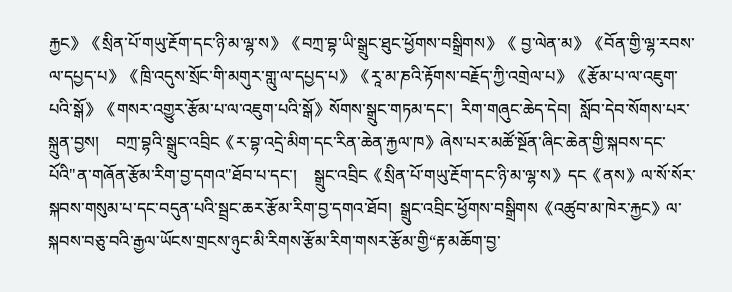རྐྱང》《སྲིན་པོ་གཡུ་རྔོག་དང་ཉི་མ་ལྷ་ས》《བཀྲ་བྷ་ཡི་སྒྲུང་ཐུང་ཕྱོགས་བསྒྲིགས》《 བྱ་ལེན་མ》《བོན་གྱི་ལྷ་རབས་ལ་དཔྱད་པ》《ཁྲི་འདུས་སྲོང་གི་མགུར་གླུ་ལ་དཔྱད་པ》《རཱ་མ་ཎའི་རྟོགས་བརྗོད་ཀྱི་འགྲེལ་པ》《རྩོམ་པ་ལ་འཇུག་པའི་སྒོ》《གསར་འགྱུར་རྩོམ་པ་ལ་འཇུག་པའི་སྒོ》སོགས་སྒྲུང་གཏམ་དང་།  རིག་གཞུང་ཆེད་དེབ།  སློབ་དེབ་སོགས་པར་སྐྲུན་བྱས།    བཀྲ་བྷའི་སྒྲུང་འབྲིང《ར་བྷ་འདྲེ་མིག་དང་རིན་ཆེན་རྐྱལ་ཁ》ཞེས་པར་མཚོ་སྔོན་ཞིང་ཆེན་གྱི་སྐབས་དང་པོའི"ན་གཞོན་རྩོམ་རིག་བྱ་དགའ"ཐོབ་པ་དང་།    སྒྲུང་འབྲིང《སྲིན་པོ་གཡུ་རྔོག་དང་ཉི་མ་ལྷ་ས》དང《ནས》ལ་སོ་སོར་སྐབས་གསུམ་པ་དང་བདུན་པའི་སྦྲང་ཆར་རྩོམ་རིག་བྱ་དགའ་ཐོབ།  སྒྲུང་འབྲིང་ཕྱོགས་བསྒྲིགས《འཚུབ་མ་ཁེར་རྐྱང》ལ་སྐབས་བཅུ་བའི་རྒྱལ་ཡོངས་གྲངས་ཉུང་མི་རིགས་རྩོམ་རིག་གསར་རྩོམ་གྱི“རྟ་མཆོག་བྱ་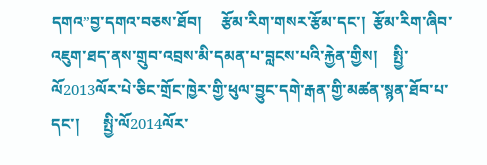དགའ”བྱ་དགའ་བཅས་ཐོབ།     རྩོམ་རིག་གསར་རྩོམ་དང་།  རྩོམ་རིག་ཞིབ་འཇུག་ཐད་ནས་གྲུབ་འབྲས་མི་དམན་པ་བླངས་པའི་རྐྱེན་གྱིས།    སྤྱི་ལོ2013ལོར་པེ་ཅིང་གྲོང་ཁྱེར་གྱི་ཕུལ་བྱུང་དགེ་རྒན་གྱི་མཚན་སྙན་ཐོབ་པ་དང་།      སྤྱི་ལོ2014ལོར་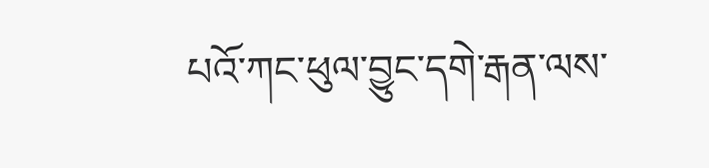པའོ་ཀང་ཕུལ་བྱུང་དགེ་རྒན་ལས་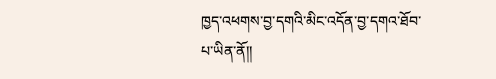ཁྱད་འཕགས་བྱ་དགའི་མིང་འདོན་བྱ་དགའ་ཐོབ་པ་ཡིན་ནོ།།